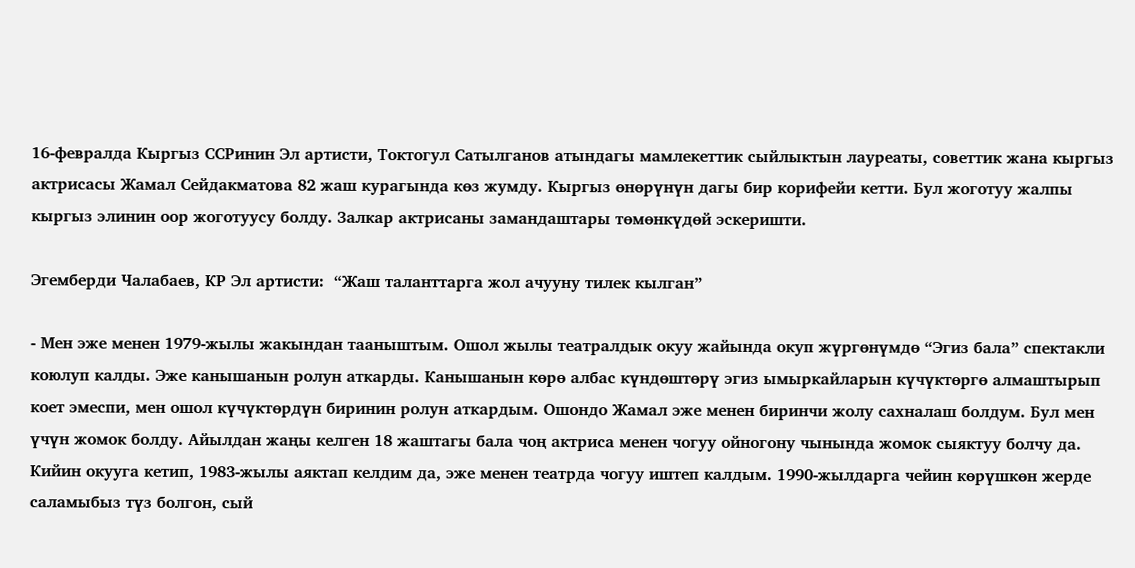16-февралда Кыргыз ССРинин Эл артисти, Токтогул Сатылганов атындагы мамлекеттик сыйлыктын лауреаты, советтик жана кыргыз актрисасы Жамал Сейдакматова 82 жаш курагында көз жумду. Кыргыз өнөрүнүн дагы бир корифейи кетти. Бул жоготуу жалпы кыргыз элинин оор жоготуусу болду. Залкар актрисаны замандаштары төмөнкүдөй эскеришти.

Эгемберди Чалабаев, КР Эл артисти:  “Жаш таланттарга жол ачууну тилек кылган”

- Мен эже менен 1979-жылы жакындан тааныштым. Ошол жылы театралдык окуу жайында окуп жүргөнүмдө “Эгиз бала” спектакли коюлуп калды. Эже канышанын ролун аткарды. Канышанын көрө албас күндөштөрү эгиз ымыркайларын күчүктөргө алмаштырып коет эмеспи, мен ошол күчүктөрдүн биринин ролун аткардым. Ошондо Жамал эже менен биринчи жолу сахналаш болдум. Бул мен үчүн жомок болду. Айылдан жаңы келген 18 жаштагы бала чоң актриса менен чогуу ойногону чынында жомок сыяктуу болчу да. Кийин окууга кетип, 1983-жылы аяктап келдим да, эже менен театрда чогуу иштеп калдым. 1990-жылдарга чейин көрүшкөн жерде саламыбыз түз болгон, сый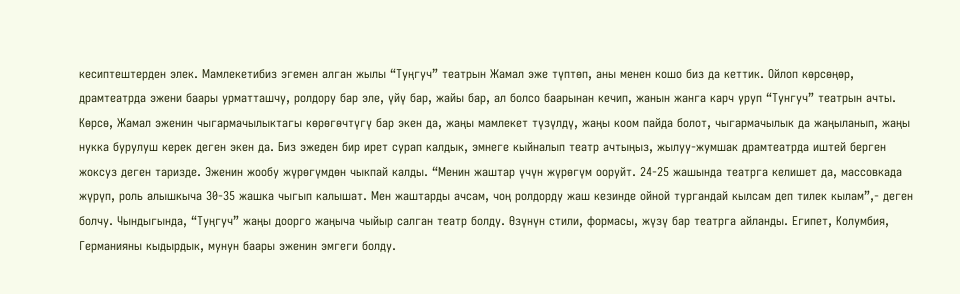кесиптештерден элек. Мамлекетибиз эгемен алган жылы “Туңгуч” театрын Жамал эже түптөп, аны менен кошо биз да кеттик. Ойлоп көрсөңөр, драмтеатрда эжени баары урматташчу, ролдору бар эле, үйү бар, жайы бар, ал болсо баарынан кечип, жанын жанга карч уруп “Тунгуч” театрын ачты. Көрсө, Жамал эженин чыгармачылыктагы көрөгөчтүгү бар экен да, жаңы мамлекет түзүлдү, жаңы коом пайда болот, чыгармачылык да жаңыланып, жаңы нукка бурулуш керек деген экен да. Биз эжеден бир ирет сурап калдык, эмнеге кыйналып театр ачтыңыз, жылуу-жумшак драмтеатрда иштей берген жоксуз деген таризде. Эженин жообу жүрөгүмдөн чыкпай калды. “Менин жаштар үчүн жүрөгүм ооруйт. 24-25 жашында театрга келишет да, массовкада  жүрүп, роль алышкыча 30-35 жашка чыгып калышат. Мен жаштарды ачсам, чоң ролдорду жаш кезинде ойной тургандай кылсам деп тилек кылам”,- деген болчу. Чындыгында, “Туңгуч” жаңы доорго жаңыча чыйыр салган театр болду. Өзүнүн стили, формасы, жүзү бар театрга айланды. Египет, Колумбия, Германияны кыдырдык, мунун баары эженин эмгеги болду.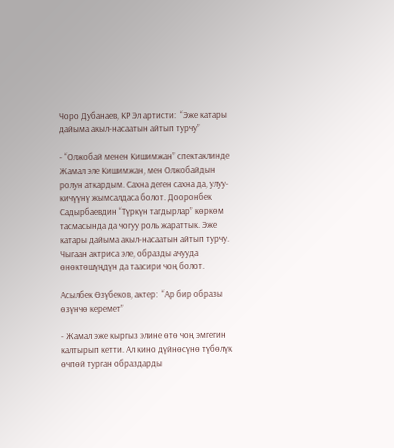Чоро Дубанаев, КР Эл артисти:  “Эже катары дайыма акыл-насаатын айтып турчу”

- “Олжобай менен Кишимжан” спектаклинде Жамал эле Кишимжан, мен Олжобайдын ролун аткардым. Сахна деген сахна да, улуу-кичүүнү жымсалдаса болот. Дооронбек Садырбаевдин “Түркүн тагдырлар” көркөм тасмасында да чогуу роль жараттык. Эже катары дайыма акыл-насаатын айтып турчу. Чыгаан актриса эле, образды ачууда өнөктөшүңдүн да таасири чоң болот.

Асылбек Өзүбеков, актер:  “Ар бир образы өзүнчө керемет”

- Жамал эже кыргыз элине өтө чоң эмгегин калтырып кетти. Ал кино дүйнөсүнө түбөлүк өчпөй турган образдарды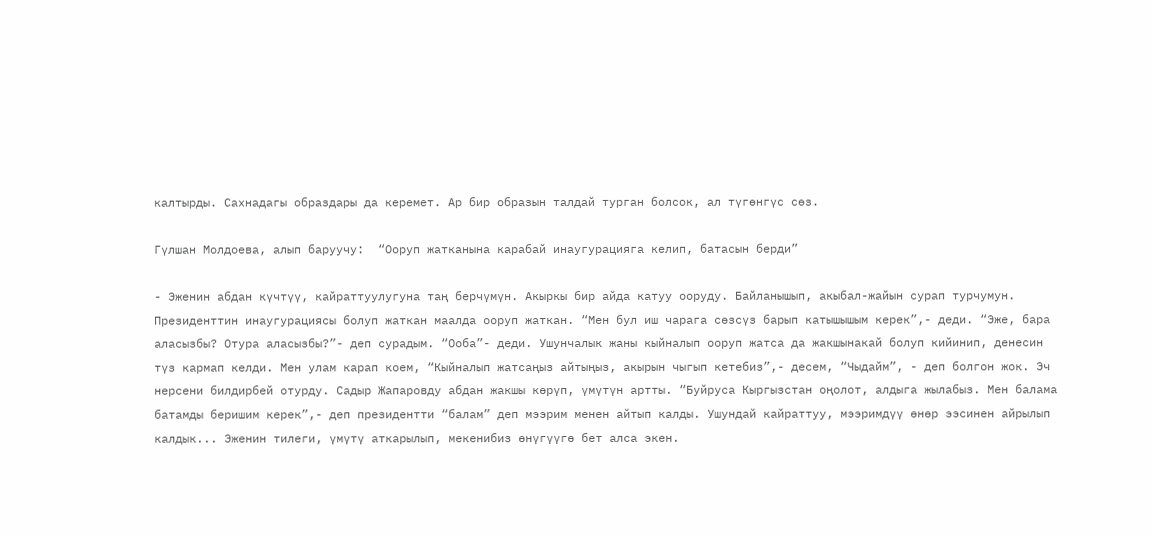калтырды. Сахнадагы образдары да керемет. Ар бир образын талдай турган болсок, ал түгөнгүс сөз.

Гүлшан Молдоева, алып баруучу:  “Ооруп жатканына карабай инаугурацияга келип, батасын берди”

- Эженин абдан күчтүү, кайраттуулугуна таң берчүмүн. Акыркы бир айда катуу ооруду. Байланышып, акыбал-жайын сурап турчумун. Президенттин инаугурациясы болуп жаткан маалда ооруп жаткан. “Мен бул иш чарага сөзсүз барып катышышым керек”,- деди. “Эже, бара аласызбы? Отура аласызбы?”- деп сурадым. “Ооба”- деди. Ушунчалык жаны кыйналып ооруп жатса да жакшынакай болуп кийинип, денесин түз кармап келди. Мен улам карап коем, “Кыйналып жатсаңыз айтыңыз, акырын чыгып кетебиз”,- десем, “Чыдайм”, - деп болгон жок. Эч нерсени билдирбей отурду. Садыр Жапаровду абдан жакшы көрүп, үмүтүн артты. “Буйруса Кыргызстан оңолот, алдыга жылабыз. Мен балама батамды беришим керек”,- деп президентти “балам” деп мээрим менен айтып калды. Ушундай кайраттуу, мээримдүү өнөр ээсинен айрылып калдык... Эженин тилеги, үмүтү аткарылып, мекенибиз өнүгүүгө бет алса экен.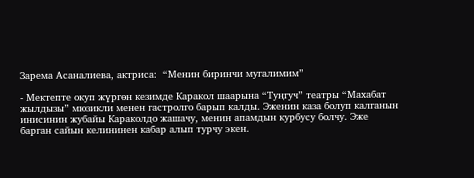Зарема Асаналиева, актриса:  “Менин биринчи мугалимим”

- Мектепте окуп жүргөн кезимде Каракол шаарына “Туңгуч” театры “Махабат жылдызы” мюзикли менен гастролго барып калды. Эженин каза болуп калганын инисинин жубайы Караколдо жашачу, менин апамдын курбусу болчу. Эже барган сайын келининен кабар алып турчу экен.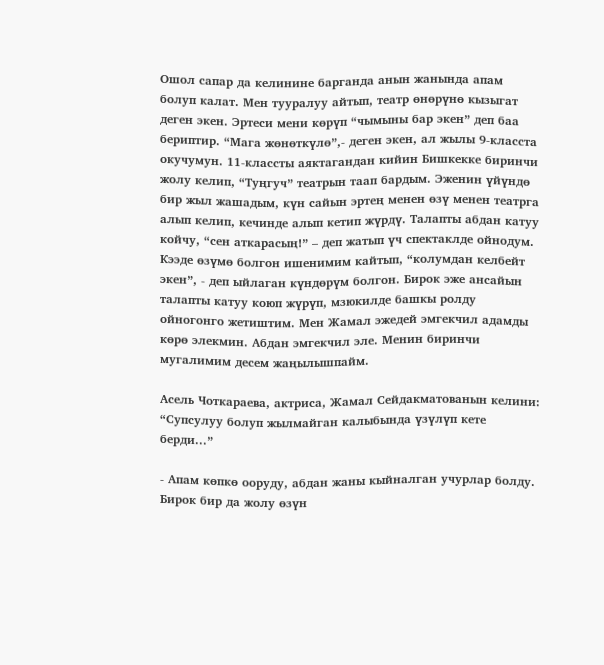Ошол сапар да келинине барганда анын жанында апам болуп калат. Мен тууралуу айтып, театр өнөрүнө кызыгат деген экен. Эртеси мени көрүп “чымыны бар экен” деп баа бериптир. “Мага жөнөткүлө”,- деген экен, ал жылы 9-класста окучумун. 11-классты аяктагандан кийин Бишкекке биринчи жолу келип, “Туңгуч” театрын таап бардым. Эженин үйүндө бир жыл жашадым, күн сайын эртең менен өзү менен театрга алып келип, кечинде алып кетип жүрдү. Талапты абдан катуу койчу, “сен аткарасың!” – деп жатып үч спектаклде ойнодум. Кээде өзүмө болгон ишенимим кайтып, “колумдан келбейт экен”, - деп ыйлаган күндөрүм болгон. Бирок эже ансайын талапты катуу коюп жүрүп, мзюкилде башкы ролду ойногонго жетиштим. Мен Жамал эжедей эмгекчил адамды көрө элекмин. Абдан эмгекчил эле. Менин биринчи мугалимим десем жаңылышпайм.

Асель Чоткараева, актриса, Жамал Сейдакматованын келини:  “Супсулуу болуп жылмайган калыбында үзүлүп кете берди...”

- Апам көпкө ооруду, абдан жаны кыйналган учурлар болду. Бирок бир да жолу өзүн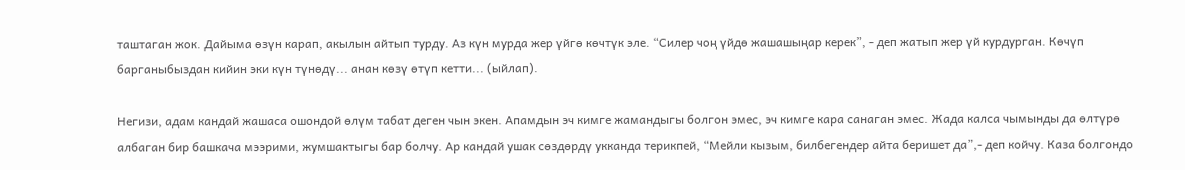таштаган жок. Дайыма өзүн карап, акылын айтып турду. Аз күн мурда жер үйгө көчтүк эле. “Силер чоң үйдө жашашыңар керек”, - деп жатып жер үй курдурган. Көчүп барганыбыздан кийин эки күн түнөдү... анан көзү өтүп кетти... (ыйлап).

Негизи, адам кандай жашаса ошондой өлүм табат деген чын экен. Апамдын эч кимге жамандыгы болгон эмес, эч кимге кара санаган эмес. Жада калса чымынды да өлтүрө албаган бир башкача мээрими, жумшактыгы бар болчу. Ар кандай ушак сөздөрдү укканда терикпей, “Мейли кызым, билбегендер айта беришет да”,- деп койчу. Каза болгондо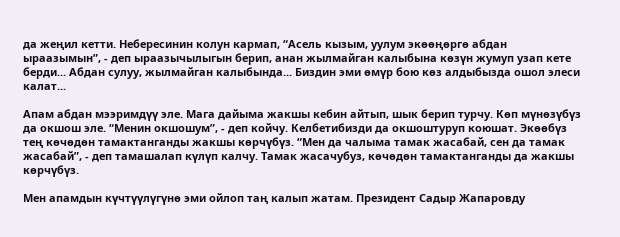да жеңил кетти. Небересинин колун кармап, “Асель кызым, уулум экөөңөргө абдан ыраазымын”, - деп ыраазычылыгын берип, анан жылмайган калыбына көзүн жумуп узап кете берди... Абдан сулуу, жылмайган калыбында... Биздин эми өмүр бою көз алдыбызда ошол элеси калат...

Апам абдан мээримдүү эле. Мага дайыма жакшы кебин айтып, шык берип турчу. Көп мүнөзүбүз да окшош эле. “Менин окшошум”, - деп койчу. Келбетибизди да окшоштуруп коюшат. Экөөбүз тең көчөдөн тамактанганды жакшы көрчүбүз. “Мен да чалыма тамак жасабай, сен да тамак жасабай”, - деп тамашалап күлүп калчу. Тамак жасачубуз, көчөдөн тамактанганды да жакшы көрчүбүз.

Мен апамдын күчтүүлүгүнө эми ойлоп таң калып жатам. Президент Садыр Жапаровду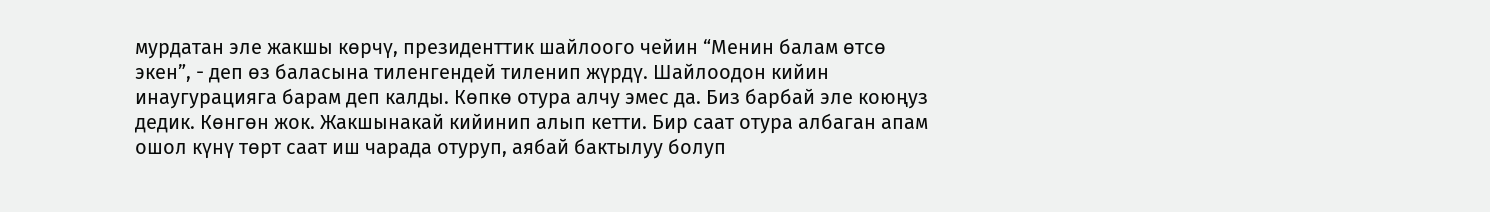мурдатан эле жакшы көрчү, президенттик шайлоого чейин “Менин балам өтсө экен”, - деп өз баласына тиленгендей тиленип жүрдү. Шайлоодон кийин инаугурацияга барам деп калды. Көпкө отура алчу эмес да. Биз барбай эле коюңуз дедик. Көнгөн жок. Жакшынакай кийинип алып кетти. Бир саат отура албаган апам ошол күнү төрт саат иш чарада отуруп, аябай бактылуу болуп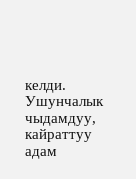келди. Ушунчалык чыдамдуу, кайраттуу адам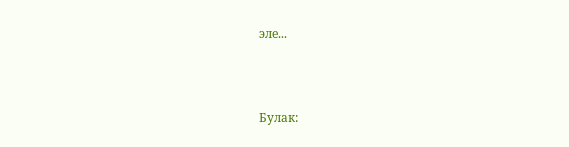эле...



Булак: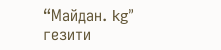“Майдан. kg” гезити